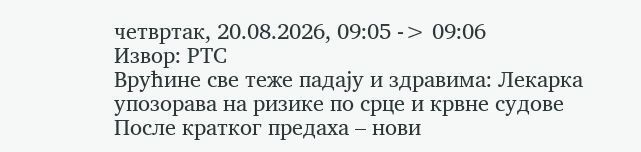четвртак, 20.08.2026, 09:05 -> 09:06
Извор: РТС
Врућине све теже падају и здравима: Лекарка упозорава на ризике по срце и крвне судове
После кратког предаха – нови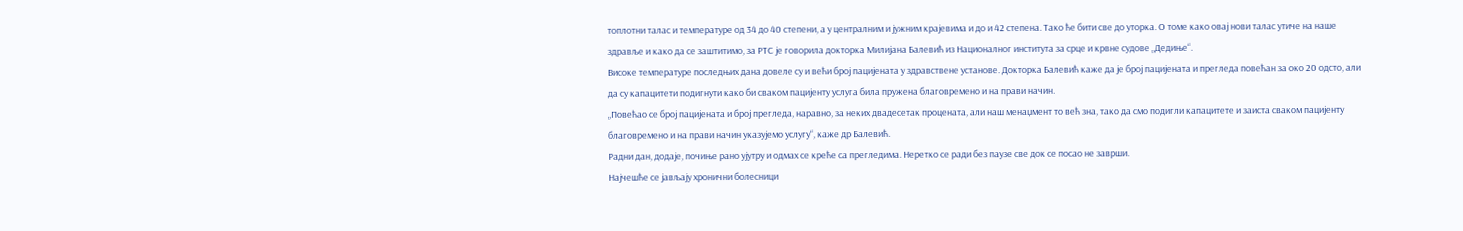топлотни талас и температуре од 34 до 40 степени, а у централним и јужним крајевима и до и 42 степена. Тако ће бити све до уторка. О томе како овај нови талас утиче на наше здравље и како да се заштитимо, за РТС је говорила докторка Милијана Балевић из Националног института за срце и крвне судове „Дедиње“.
Високе температуре последњих дана довеле су и већи број пацијената у здравствене установе. Докторка Балевић каже да је број пацијената и прегледа повећан за око 20 одсто, али да су капацитети подигнути како би сваком пацијенту услуга била пружена благовремено и на прави начин.
„Повећао се број пацијената и број прегледа, наравно, за неких двадесетак процената, али наш менаџмент то већ зна, тако да смо подигли капацитете и заиста сваком пацијенту благовремено и на прави начин указујемо услугу“, каже др Балевић.
Радни дан, додаје, почиње рано ујутру и одмах се креће са прегледима. Неретко се ради без паузе све док се посао не заврши.
Најчешће се јављају хронични болесници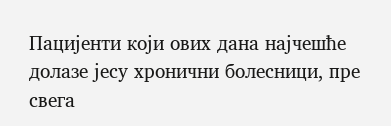Пацијенти који ових дана најчешће долазе јесу хронични болесници, пре свега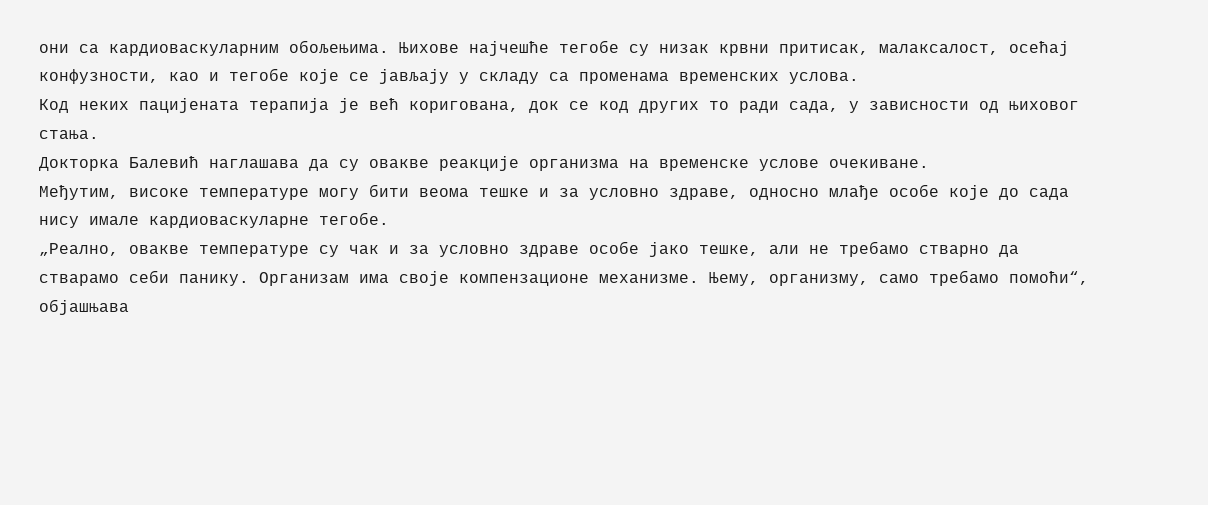они са кардиоваскуларним обољењима. Њихове најчешће тегобе су низак крвни притисак, малаксалост, осећај конфузности, као и тегобе које се јављају у складу са променама временских услова.
Код неких пацијената терапија је већ коригована, док се код других то ради сада, у зависности од њиховог стања.
Докторка Балевић наглашава да су овакве реакције организма на временске услове очекиване.
Међутим, високе температуре могу бити веома тешке и за условно здраве, односно млађе особе које до сада нису имале кардиоваскуларне тегобе.
„Реално, овакве температуре су чак и за условно здраве особе јако тешке, али не требамо стварно да стварамо себи панику. Организам има своје компензационе механизме. Њему, организму, само требамо помоћи“, објашњава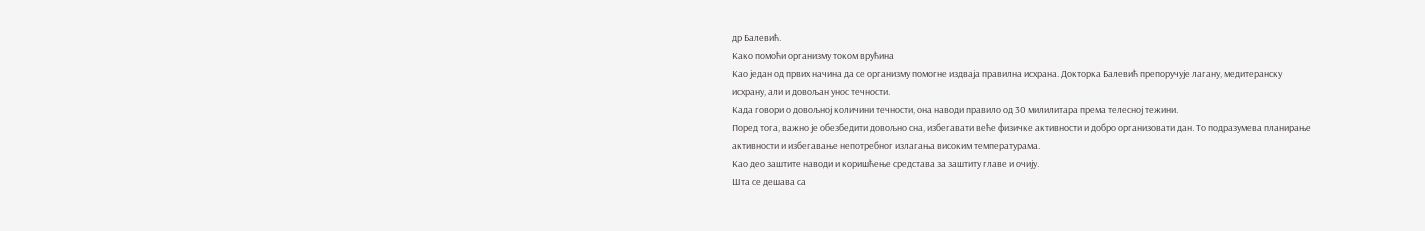др Балевић.
Како помоћи организму током врућина
Као један од првих начина да се организму помогне издваја правилна исхрана. Докторка Балевић препоручује лагану, медитеранску исхрану, али и довољан унос течности.
Када говори о довољној количини течности, она наводи правило од 30 милилитара према телесној тежини.
Поред тога, важно је обезбедити довољно сна, избегавати веће физичке активности и добро организовати дан. То подразумева планирање активности и избегавање непотребног излагања високим температурама.
Као део заштите наводи и коришћење средстава за заштиту главе и очију.
Шта се дешава са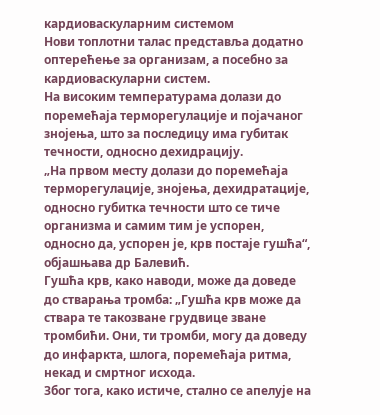кардиоваскуларним системом
Нови топлотни талас представља додатно оптерећење за организам, а посебно за кардиоваскуларни систем.
На високим температурама долази до поремећаја терморегулације и појачаног знојења, што за последицу има губитак течности, односно дехидрацију.
„На првом месту долази до поремећаја терморегулације, знојења, дехидратације, односно губитка течности што се тиче организма и самим тим је успорен, односно да, успорен је, крв постаје гушћа“, објашњава др Балевић.
Гушћа крв, како наводи, може да доведе до стварања тромба: „Гушћа крв може да ствара те такозване грудвице зване тромбићи. Они, ти тромби, могу да доведу до инфаркта, шлога, поремећаја ритма, некад и смртног исхода.
Због тога, како истиче, стално се апелује на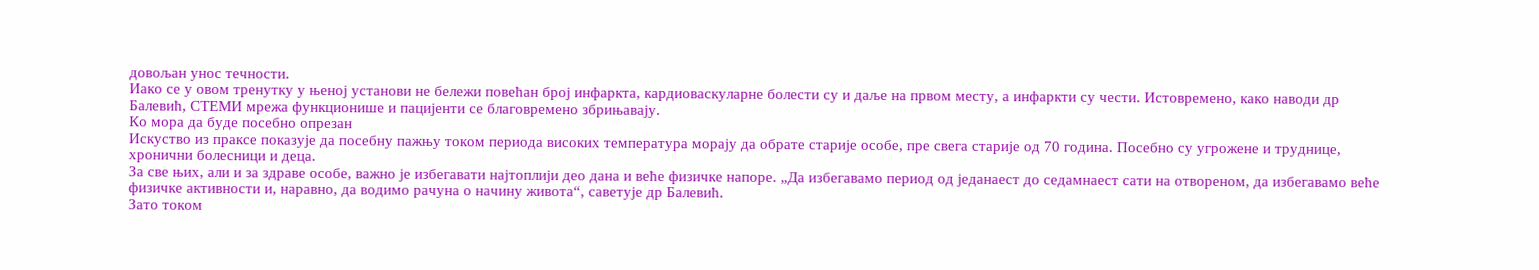довољан унос течности.
Иако се у овом тренутку у њеној установи не бележи повећан број инфаркта, кардиоваскуларне болести су и даље на првом месту, а инфаркти су чести. Истовремено, како наводи др Балевић, СТЕМИ мрежа функционише и пацијенти се благовремено збрињавају.
Ко мора да буде посебно опрезан
Искуство из праксе показује да посебну пажњу током периода високих температура морају да обрате старије особе, пре свега старије од 70 година. Посебно су угрожене и труднице, хронични болесници и деца.
За све њих, али и за здраве особе, важно је избегавати најтоплији део дана и веће физичке напоре. „Да избегавамо период од једанаест до седамнаест сати на отвореном, да избегавамо веће физичке активности и, наравно, да водимо рачуна о начину живота“, саветује др Балевић.
Зато током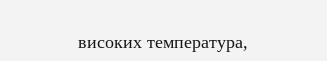високих температура,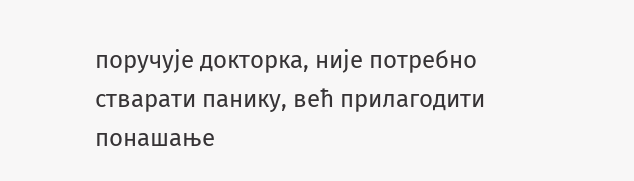поручује докторка, није потребно стварати панику, већ прилагодити понашање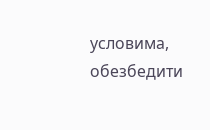условима, обезбедити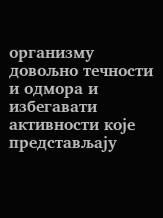организму довољно течности и одмора и избегавати активности које представљају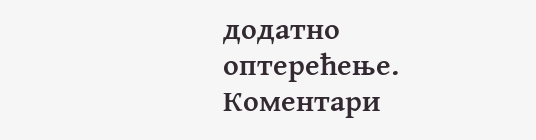додатно оптерећење.
Коментари